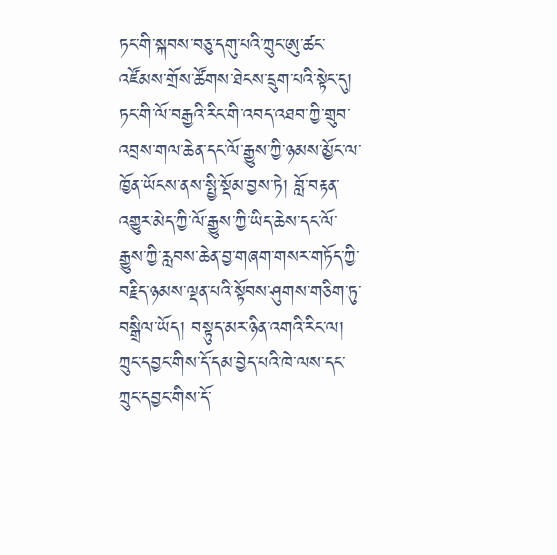ཏང་གི་སྐབས་བཅུ་དགུ་པའི་ཀྲུང་ཨུ་ཚང་འཛོམས་གྲོས་ཚོགས་ཐེངས་དྲུག་པའི་སྟེང་དུ། ཏང་གི་ལོ་བརྒྱའི་རིང་གི་འབད་འཐབ་ཀྱི་གྲུབ་འབྲས་གལ་ཆེན་དང་ལོ་རྒྱུས་ཀྱི་ཉམས་མྱོང་ལ་ཁྱོན་ཡོངས་ནས་སྤྱི་སྡོམ་བྱས་ཏེ། བློ་བརྟན་འགྱུར་མེད་ཀྱི་ལོ་རྒྱུས་ཀྱི་ཡིད་ཆེས་དང་ལོ་རྒྱུས་ཀྱི་རླབས་ཆེན་བྱ་གཞག་གསར་གཏོད་ཀྱི་བརྗིད་ཉམས་ལྡན་པའི་སྟོབས་ཤུགས་གཅིག་ཏུ་བསྒྲིལ་ཡོད། བསྟུད་མར་ཉིན་འགའི་རིང་ལ། ཀྲུང་དབྱང་གིས་དོ་དམ་བྱེད་པའི་ཁེ་ལས་དང་ཀྲུང་དབྱང་གིས་དོ་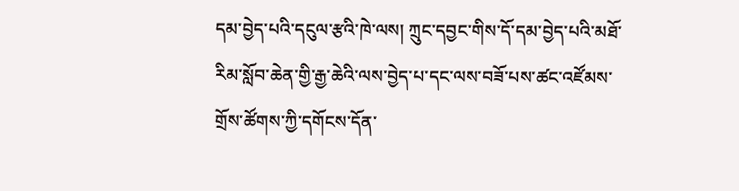དམ་བྱེད་པའི་དངུལ་རྩའི་ཁེ་ལས། ཀྲུང་དབྱང་གིས་དོ་དམ་བྱེད་པའི་མཐོ་རིམ་སློབ་ཆེན་གྱི་རྒྱ་ཆེའི་ལས་བྱེད་པ་དང་ལས་བཟོ་པས་ཚང་འཛོམས་གྲོས་ཚོགས་ཀྱི་དགོངས་དོན་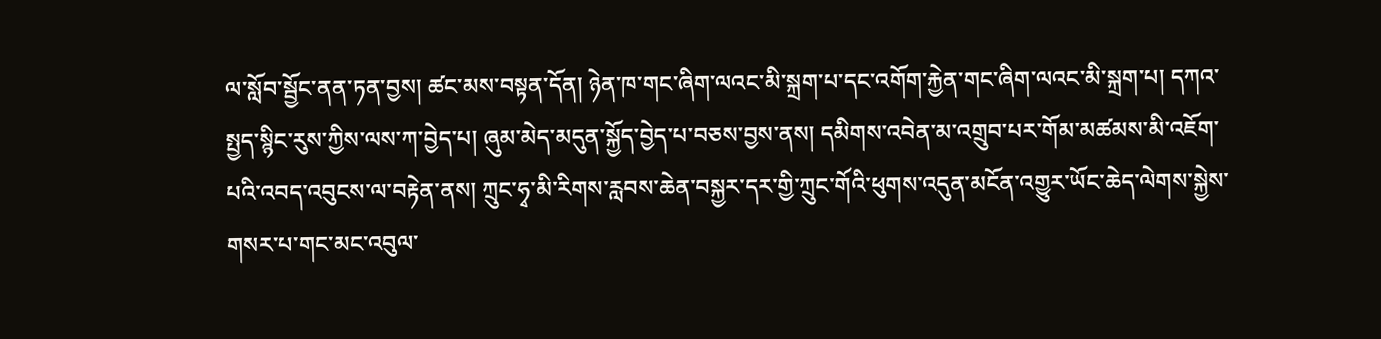ལ་སློབ་སྦྱོང་ནན་ཏན་བྱས། ཚང་མས་བསྟན་དོན། ཉེན་ཁ་གང་ཞིག་ལའང་མི་སྐྲག་པ་དང་འགོག་རྐྱེན་གང་ཞིག་ལའང་མི་སྐྲག་པ། དཀའ་སྤྱད་སྙིང་རུས་ཀྱིས་ལས་ཀ་བྱེད་པ། ཞུམ་མེད་མདུན་སྐྱོད་བྱེད་པ་བཅས་བྱས་ནས། དམིགས་འབེན་མ་འགྲུབ་པར་གོམ་མཚམས་མི་འཇོག་པའི་འབད་འབུངས་ལ་བརྟེན་ནས། ཀྲུང་ཧྭ་མི་རིགས་རླབས་ཆེན་བསྐྱར་དར་གྱི་ཀྲུང་གོའི་ཕུགས་འདུན་མངོན་འགྱུར་ཡོང་ཆེད་ལེགས་སྐྱེས་གསར་པ་གང་མང་འབུལ་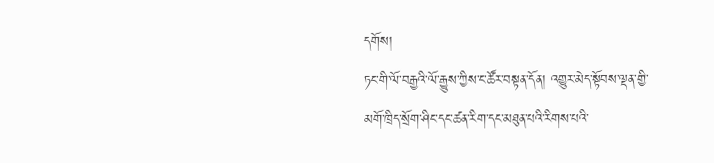དགོས།
ཏང་གི་ལོ་བརྒྱའི་ལོ་རྒྱུས་ཀྱིས་ང་ཚོར་བསྟན་དོན། འགྱུར་མེད་སྟོབས་ལྡན་གྱི་མགོ་ཁྲིད་སྲོག་ཤིང་དང་ཚན་རིག་དང་མཐུན་པའི་རིགས་པའི་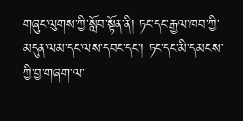གཞུང་ལུགས་ཀྱི་སློབ་སྟོན་ནི། ཏང་དང་རྒྱལ་ཁབ་ཀྱི་མདུན་ལམ་དང་ལས་དབང་དང་། ཏང་དང་མི་དམངས་ཀྱི་བྱ་གཞག་ལ་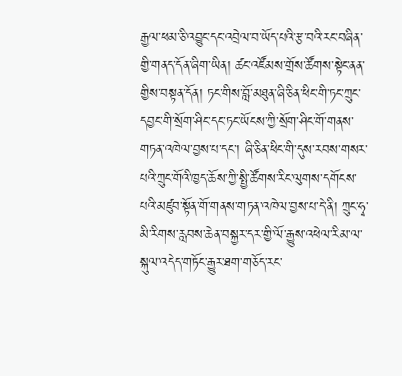རྒྱལ་ཕམ་ཅི་འབྱུང་དང་འབྲེལ་བ་ཡོད་པའི་རྩ་བའི་རང་བཞིན་གྱི་གནད་དོན་ཞིག་ཡིན། ཚང་འཛོམས་གྲོས་ཚོགས་སྟེང་ནན་གྱིས་བསྟན་དོན། ཏང་གིས་བློ་མཐུན་ཞི་ཅིན་ཕིང་གི་ཏང་ཀྲུང་དབྱང་གི་སྲོག་ཤིང་དང་ཏང་ཡོངས་ཀྱི་སྲོག་ཤིང་གོ་གནས་གཏན་འཁེལ་བྱས་པ་དང་། ཞི་ཅིན་ཕིང་གི་དུས་རབས་གསར་པའི་ཀྲུང་གོའི་ཁྱད་ཆོས་ཀྱི་སྤྱི་ཚོགས་རིང་ལུགས་དགོངས་པའི་མཛུབ་སྟོན་གོ་གནས་གཏན་འཁེལ་བྱས་པ་དེ་ནི། ཀྲུང་ཧྭ་མི་རིགས་རླབས་ཆེན་བསྐྱར་དར་གྱི་ལོ་རྒྱུས་འཕེལ་རིམ་ལ་སྐུལ་འདེད་གཏོང་རྒྱུར་ཐག་གཅོད་རང་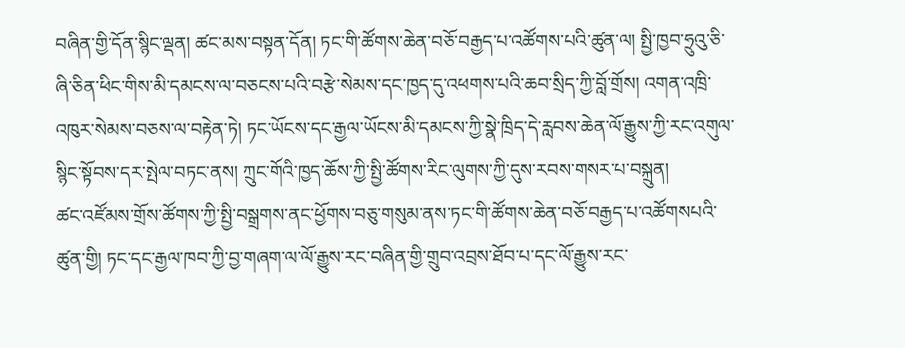བཞིན་གྱི་དོན་སྙིང་ལྡན། ཚང་མས་བསྟན་དོན། ཏང་གི་ཚོགས་ཆེན་བཅོ་བརྒྱད་པ་འཚོགས་པའི་ཚུན་ལ། སྤྱི་ཁྱབ་ཧྲུའུ་ཅི་ཞི་ཅིན་ཕིང་གིས་མི་དམངས་ལ་བཅངས་པའི་བརྩེ་སེམས་དང་ཁྱད་དུ་འཕགས་པའི་ཆབ་སྲིད་ཀྱི་བློ་གྲོས། འགན་འཁྲི་འཁུར་སེམས་བཅས་ལ་བརྟེན་ཏེ། ཏང་ཡོངས་དང་རྒྱལ་ཡོངས་མི་དམངས་ཀྱི་སྣེ་ཁྲིད་དེ་རླབས་ཆེན་ལོ་རྒྱུས་ཀྱི་རང་འགུལ་སྙིང་སྟོབས་དར་སྤེལ་བཏང་ནས། ཀྲུང་གོའི་ཁྱད་ཆོས་ཀྱི་སྤྱི་ཚོགས་རིང་ལུགས་ཀྱི་དུས་རབས་གསར་པ་བསྐྲུན།
ཚང་འཛོམས་གྲོས་ཚོགས་ཀྱི་སྤྱི་བསྒྲགས་ནང་ཕྱོགས་བཅུ་གསུམ་ནས་ཏང་གི་ཚོགས་ཆེན་བཅོ་བརྒྱད་པ་འཚོགསཔའི་ཚུན་གྱི། ཏང་དང་རྒྱལ་ཁབ་ཀྱི་བྱ་གཞག་ལ་ལོ་རྒྱུས་རང་བཞིན་གྱི་གྲུབ་འབྲས་ཐོབ་པ་དང་ལོ་རྒྱུས་རང་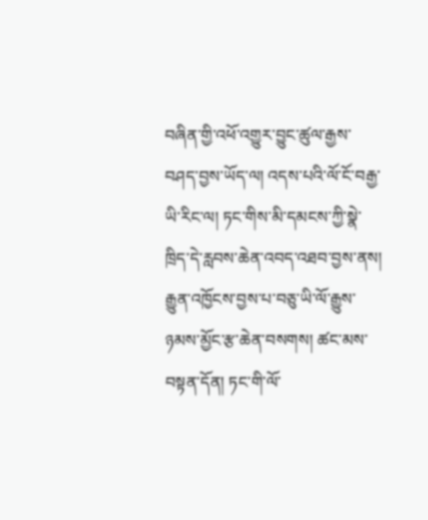བཞིན་གྱི་འཕོ་འགྱུར་བྱུང་ཚུལ་རྒྱས་བཤད་བྱས་ཡོད་ལ། འདས་པའི་ལོ་ངོ་བརྒྱ་ཡི་རིང་ལ། ཏང་གིས་མི་དམངས་ཀྱི་སྣེ་ཁྲིད་དེ་རླབས་ཆེན་འབད་འཐབ་བྱས་ནས། རྒྱུན་འཁྱོངས་བྱས་པ་བཅུ་ཡི་ལོ་རྒྱུས་ཉམས་མྱོང་རྩ་ཆེན་བསགས། ཚང་མས་བསྟན་དོན། ཏང་གི་ལོ་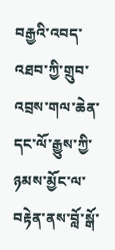བརྒྱའི་འབད་འཐབ་ཀྱི་གྲུབ་འབྲས་གལ་ཆེན་དང་ལོ་རྒྱུས་ཀྱི་ཉམས་མྱོང་ལ་བརྟེན་ནས་བློ་སྒོ་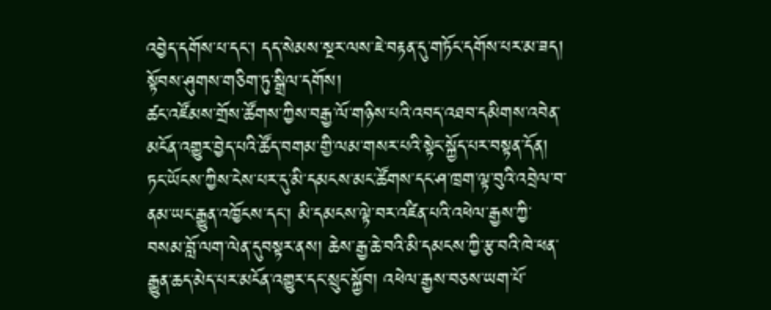འབྱེད་དགོས་པ་དང་། དད་སེམས་སྔར་ལས་ཇེ་བརྟན་དུ་གཏོང་དགོས་པར་མ་ཟད། སྟོབས་ཤུགས་གཅིག་ཏུ་སྒྲིལ་དགོས།
ཚང་འཛོམས་གྲོས་ཚོགས་ཀྱིས་བརྒྱ་ལོ་གཉིས་པའི་འབད་འཐབ་དམིགས་འབེན་མངོན་འགྱུར་བྱེད་པའི་ཚོད་བགམ་གྱི་ལམ་གསར་པའི་སྟེང་སྐྱོད་པར་བསྟན་དོན། ཏང་ཡོངས་ཀྱིས་ངེས་པར་དུ་མི་དམངས་མང་ཚོགས་དང་ཤ་ཁྲག་ལྟ་བུའི་འབྲེལ་བ་ནམ་ཡང་རྒྱུན་འཁྱོངས་དང་། མི་དམངས་ལྟེ་བར་འཛིན་པའི་འཕེལ་རྒྱས་ཀྱི་བསམ་བློ་ལག་ལེན་དུབསྟར་ནས། ཆེས་རྒྱ་ཆེ་བའི་མི་དམངས་ཀྱི་རྩ་བའི་ཁེ་ཕན་རྒྱུན་ཆད་མེད་པར་མངོན་འགྱུར་དང་སྲུང་སྐྱོབ། འཕེལ་རྒྱས་བཅས་ཡག་པོ་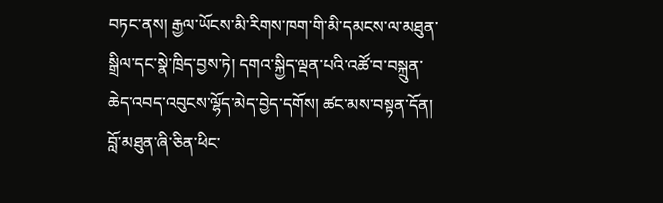བཏང་ནས། རྒྱལ་ཡོངས་མི་རིགས་ཁག་གི་མི་དམངས་ལ་མཐུན་སྒྲིལ་དང་སྣེ་ཁྲིད་བྱས་ཏེ། དགའ་སྐྱིད་ལྡན་པའི་འཚོ་བ་བསྐྲུན་ཆེད་འབད་འབུངས་ལྷོད་མེད་བྱེད་དགོས། ཚང་མས་བསྟན་དོན། བློ་མཐུན་ཞི་ཅིན་ཕིང་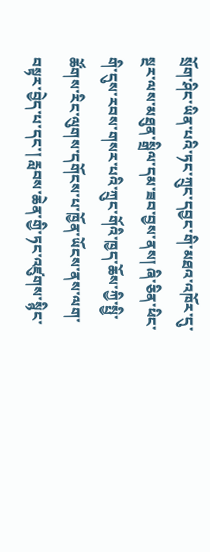སྲོག་ཤིང་ཡིན་པའི་ཏང་ཀྲུང་དབྱང་གི་མཐའ་འཁོར་དུ་སྔར་ལས་མཐུན་སྒྲིལ་དམ་ཟབ་བྱས་ནས། ཞི་ཅིན་ཕིང་གི་དུས་རབས་གསར་པའི་ཀྲུང་གོའི་ཁྱད་ཆོས་ཀྱི་སྤྱི་ཚོགས་རིང་ལུགས་དགོངས་པ་ཁྱོན་ཡོངས་ནས་ལག་བསྟར་བྱེད་པ་དང་། རླབས་ཆེན་གྱི་ཏང་འཛུགས་སྙིང་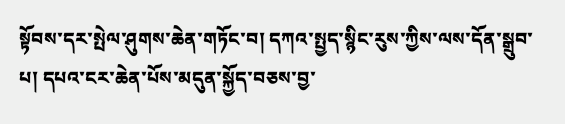སྟོབས་དར་སྤེལ་ཤུགས་ཆེན་གཏོང་བ། དཀའ་སྤྱད་སྙིང་རུས་ཀྱིས་ལས་དོན་སྒྲུབ་པ། དཔའ་ངར་ཆེན་པོས་མདུན་སྐྱོད་བཅས་བྱ་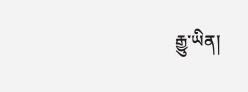རྒྱུ་ཡིན།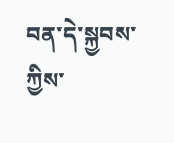བན་དེ་སྐྱབས་ཀྱིས་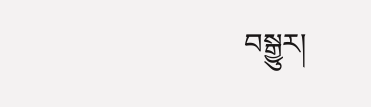བསྒྱུར།